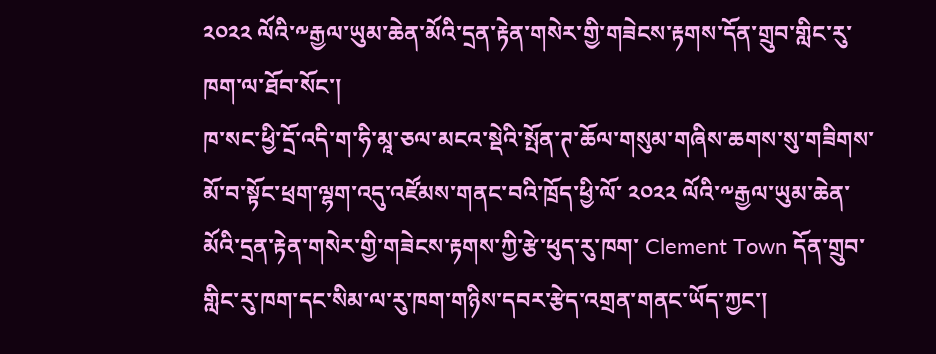༢༠༢༢ ལོའི་༸རྒྱལ་ཡུམ་ཆེན་མོའི་དྲན་རྟེན་གསེར་གྱི་གཟེངས་རྟགས་དོན་གྲུབ་གླིང་རུ་ཁག་ལ་ཐོབ་སོང་།
ཁ་སང་ཕྱི་དྲོ་འདི་ག་ཧི་མཱ་ཅལ་མངའ་སྡེའི་སྤོན་ཊ་ཆོལ་གསུམ་གཞིས་ཆགས་སུ་གཟིགས་མོ་བ་སྟོང་ཕྲག་ལྷག་འདུ་འཛོམས་གནང་བའི་ཁྲོད་ཕྱི་ལོ་ ༢༠༢༢ ལོའི་༸རྒྱལ་ཡུམ་ཆེན་མོའི་དྲན་རྟེན་གསེར་གྱི་གཟེངས་རྟགས་ཀྱི་རྩེ་ཕུད་རུ་ཁག་ Clement Town དོན་གྲུབ་གླིང་རུ་ཁག་དང་སིམ་ལ་རུ་ཁག་གཉིས་དབར་རྩེད་འགྲན་གནང་ཡོད་ཀྱང་།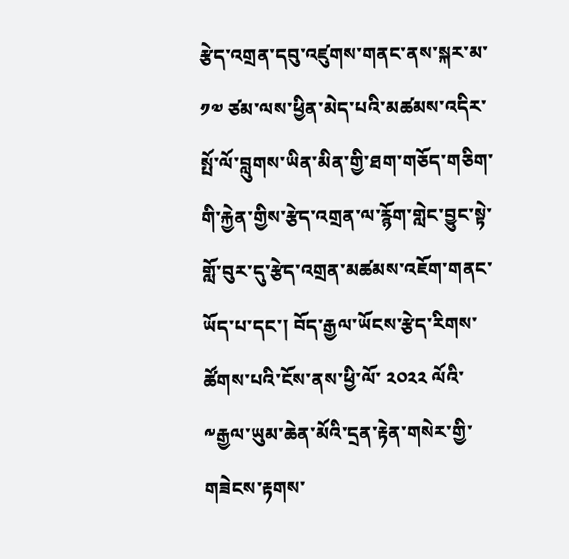རྩེད་འགྲན་དབུ་འཛུགས་གནང་ནས་སྐར་མ་ ༡༧ ཙམ་ལས་ཕྱིན་མེད་པའི་མཚམས་འདིར་སྤོ་ལོ་བླུགས་ཡིན་མིན་གྱི་ཐག་གཅོད་གཅིག་གི་རྐྱེན་གྱིས་རྩེད་འགྲན་ལ་རྙོག་གླེང་བྱུང་སྟེ་གློ་བུར་དུ་རྩེད་འགྲན་མཚམས་འཇོག་གནང་ཡོད་པ་དང་། བོད་རྒྱལ་ཡོངས་རྩེད་རིགས་ཚོགས་པའི་ངོས་ནས་ཕྱི་ལོ་ ༢༠༢༢ ལོའི་༸རྒྱལ་ཡུམ་ཆེན་མོའི་དྲན་རྟེན་གསེར་གྱི་གཟེངས་རྟགས་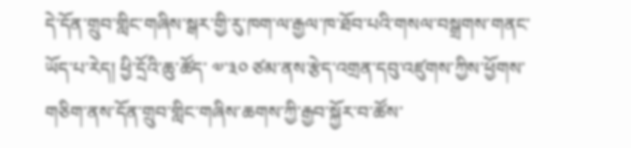དེ་དོན་གྲུབ་གླིང་གཞིས་སྒར་གྱི་རུ་ཁག་ལ་རྒྱལ་ཁ་ཐོབ་པའི་གསལ་བསྒྲགས་གནང་ཡོད་པ་རེད། ཕྱི་དྲོའི་ཆུ་ཚོད་ ༧་༣༠ ཙམ་ནས་རྩེད་འགྲན་དབུ་འཛུགས་ཀྱིས་ཕྱོགས་གཅིག་ནས་དོན་གྲུབ་གླིང་གཞིས་ཆགས་ཀྱི་རྒྱབ་སྐྱོར་བ་ཚོས་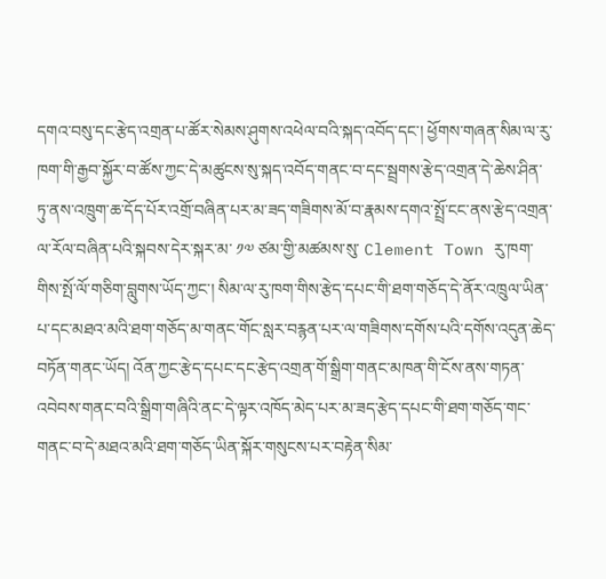དགའ་བསུ་དང་རྩེད་འགྲན་པ་ཚོར་སེམས་ཤུགས་འཕེལ་བའི་སྐད་འབོད་དང་། ཕྱོགས་གཞན་སིམ་ལ་རུ་ཁག་གི་རྒྱབ་སྐྱོར་བ་ཚོས་ཀྱང་དེ་མཚུངས་སུ་སྐད་འབོད་གནང་བ་དང་སྦྲགས་རྩེད་འགྲན་དེ་ཆེས་ཤིན་ཏུ་ནས་འཁྲུག་ཆ་དོད་པོར་འགྲོ་བཞིན་པར་མ་ཟད་གཟིགས་མོ་བ་རྣམས་དགའ་སྤྲོ་ངང་ནས་རྩེད་འགྲན་ལ་རོལ་བཞིན་པའི་སྐབས་དེར་སྐར་མ་ ༡༧ ཙམ་གྱི་མཚམས་སུ་ Clement Town རུ་ཁག་གིས་སྤོ་ལོ་གཅིག་བླུགས་ཡོད་ཀྱང་། སིམ་ལ་རུ་ཁག་གིས་རྩེད་དཔང་གི་ཐག་གཅོད་དེ་ནོར་འཁྲུལ་ཡིན་པ་དང་མཐའ་མའི་ཐག་གཅོད་མ་གནང་གོང་སླར་བརྙན་པར་ལ་གཟིགས་དགོས་པའི་དགོས་འདུན་ཆེད་བཏོན་གནང་ཡོད། འོན་ཀྱང་རྩེད་དཔང་དང་རྩེད་འགྲན་གོ་སྒྲིག་གནང་མཁན་གི་ངོས་ནས་གཏན་འབེབས་གནང་བའི་སྒྲིག་གཞིའི་ནང་དེ་ལྟར་འཁོད་མེད་པར་མ་ཟད་རྩེད་དཔང་གི་ཐག་གཅོད་གང་གནང་བ་དེ་མཐའ་མའི་ཐག་གཅོད་ཡིན་སྐོར་གསུངས་པར་བརྟེན་སིམ་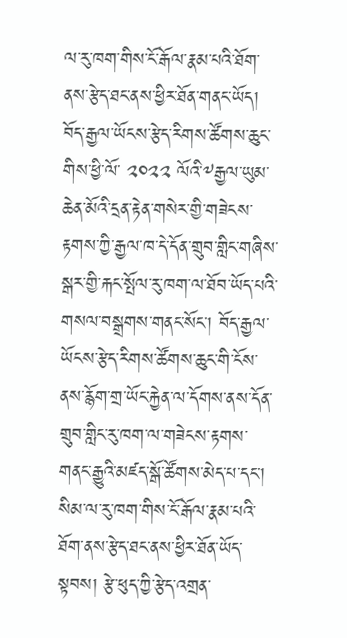ལ་རུ་ཁག་གིས་ངོ་རྒོལ་རྣམ་པའི་ཐོག་ནས་རྩེད་ཐང་ནས་ཕྱིར་ཐོན་གནང་ཡོད། བོད་རྒྱལ་ཡོངས་རྩེད་རིགས་ཚོགས་ཆུང་གིས་ཕྱི་ལོ་ ༢༠༢༢ ལོའི་༸རྒྱལ་ཡུམ་ཆེན་མོའི་དྲན་རྟེན་གསེར་གྱི་གཟེངས་རྟགས་ཀྱི་རྒྱལ་ཁ་དེ་དོན་གྲུབ་གླིང་གཞིས་སྒར་གྱི་རྐང་སྤོལ་རུ་ཁག་ལ་ཐོབ་ཡོད་པའི་གསལ་བསྒྲགས་གནང་སོང་། བོད་རྒྱལ་ཡོངས་རྩེད་རིགས་ཚོགས་ཆུང་གི་ངོས་ནས་རྙོག་གྲ་ཡོང་རྐྱེན་ལ་དོགས་ནས་དོན་གྲུབ་གླིང་རུ་ཁག་ལ་གཟེངས་རྟགས་གནང་རྒྱུའི་མཛད་སྒོ་ཚོགས་མེད་པ་དང་། སིམ་ལ་རུ་ཁག་གིས་ངོ་རྒོལ་རྣམ་པའི་ཐོག་ནས་རྩེད་ཐང་ནས་ཕྱིར་ཐོན་ཡོད་སྟབས། རྩེ་ཕུད་ཀྱི་རྩེད་འགྲན་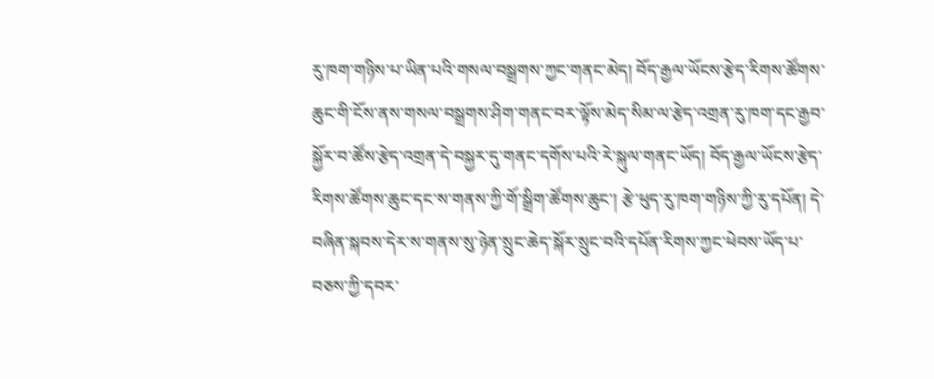རུ་ཁག་གཉིས་པ་ཡིན་པའི་གསལ་བསྒྲགས་ཀྱང་གནང་མེད། བོད་རྒྱལ་ཡོངས་རྩེད་རིགས་ཚོགས་ཆུང་གི་ངོས་ནས་གསལ་བསྒྲགས་ཤིག་གནང་བར་ལྟོས་མེད་སིམ་ལ་རྩེད་འགྲན་རུ་ཁག་དང་རྒྱབ་སྐྱོར་བ་ཚོས་རྩེད་འགྲན་དེ་བསྐྱར་དུ་གནང་དགོས་པའི་རེ་སྐུལ་གནང་ཡོད། བོད་རྒྱལ་ཡོངས་རྩེད་རིགས་ཚོགས་ཆུང་དང་ས་གནས་ཀྱི་གོ་སྒྲིག་ཚོགས་ཆུང་། རྩེ་ཕུད་རུ་ཁག་གཉིས་ཀྱི་རུ་དཔོན། དེ་བཞིན་སྐབས་དེར་ས་གནས་སུ་ཉེན་སྲུང་ཆེད་སྐོར་སྲུང་བའི་དཔོན་རིགས་ཀྱང་ཕེབས་ཡོད་པ་བཅས་ཀྱི་དབར་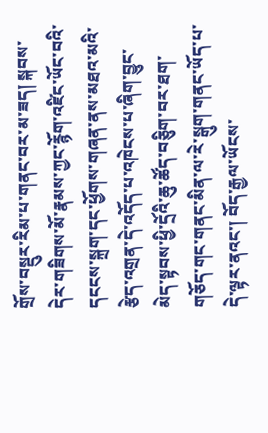གྲོས་བསྡུར་རིམ་པ་གནང་བར་མ་ཟད། སྐབས་དེར་གཟིགས་མོ་རྣམས་ཀྱང་རྙོག་འཛིང་ཡོང་བའི་དངངས་སྐྲག་དང་ཕྱོགས་གཞན་ནས་མཐའ་མའི་རྩེད་འགྲན་དེ་འདོད་པ་འཁེངས་པ་ཞིག་བྱུང་མེད་སྟབས་ཕྱི་དྲོའི་ཆུ་ཚོད་བཅིུག་བར་ཐག་གཅོད་གང་གནང་མིན་ལ་རེ་སྒུག་གནང་ཡོད་པ་དེ་ལྟར་ནའང་། བོད་རྒྱལ་ཡོངས་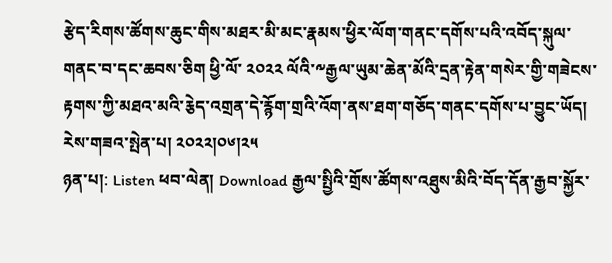རྩེད་རིགས་ཚོགས་ཆུང་གིས་མཐར་མི་མང་རྣམས་ཕྱིར་ལོག་གནང་དགོས་པའི་འབོད་སྐུལ་གནང་བ་དང་ཆབས་ཅིག ཕྱི་ལོ་ ༢༠༢༢ ལོའི་༸རྒྱལ་ཡུམ་ཆེན་མོའི་དྲན་རྟེན་གསེར་གྱི་གཟེངས་རྟགས་ཀྱི་མཐའ་མའི་རྕེད་འགྲན་དེ་རྙོག་གྲའི་འོག་ནས་ཐག་གཅོད་གནང་དགོས་པ་བྱུང་ཡོད།
རེས་གཟའ་སྤེན་པ། ༢༠༢༢།༠༦།༢༥
ཉན་པ།: Listen ཕབ་ལེན། Download རྒྱལ་སྤྱིའི་གྲོས་ཚོགས་འཐུས་མིའི་བོད་དོན་རྒྱབ་སྐྱོར་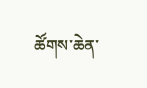ཚོགས་ཆེན་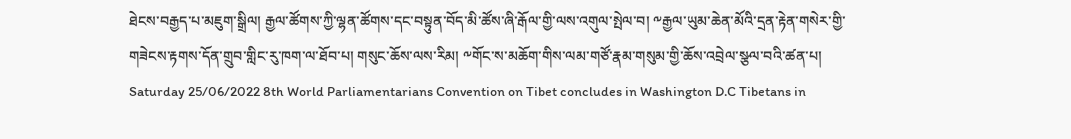ཐེངས་བརྒྱད་པ་མཇུག་སྒྲིལ། རྒྱལ་ཚོགས་ཀྱི་ལྷན་ཚོགས་དང་བསྟུན་བོད་མི་ཚོས་ཞི་རྒོལ་གྱི་ལས་འགུལ་སྤེལ་བ། ༸རྒྱལ་ཡུམ་ཆེན་མོའི་དྲན་རྟེན་གསེར་གྱི་གཟེངས་རྟགས་དོན་གྲུབ་གླིང་རུ་ཁག་ལ་ཐོབ་པ། གསུང་ཆོས་ལས་རིམ། ༸གོང་ས་མཆོག་གིས་ལམ་གཙོ་རྣམ་གསུམ་གྱི་ཆོས་འབྲེལ་སྩལ་བའི་ཚན་པ། Saturday 25/06/2022 8th World Parliamentarians Convention on Tibet concludes in Washington D.C Tibetans in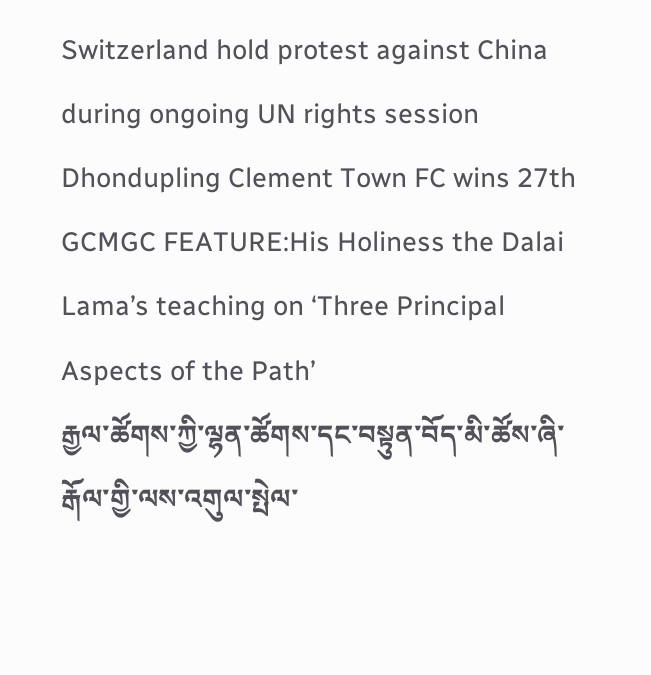Switzerland hold protest against China during ongoing UN rights session Dhondupling Clement Town FC wins 27th GCMGC FEATURE:His Holiness the Dalai Lama’s teaching on ‘Three Principal Aspects of the Path’
རྒྱལ་ཚོགས་ཀྱི་ལྷན་ཚོགས་དང་བསྟུན་བོད་མི་ཚོས་ཞི་རྒོལ་གྱི་ལས་འགུལ་སྤེལ་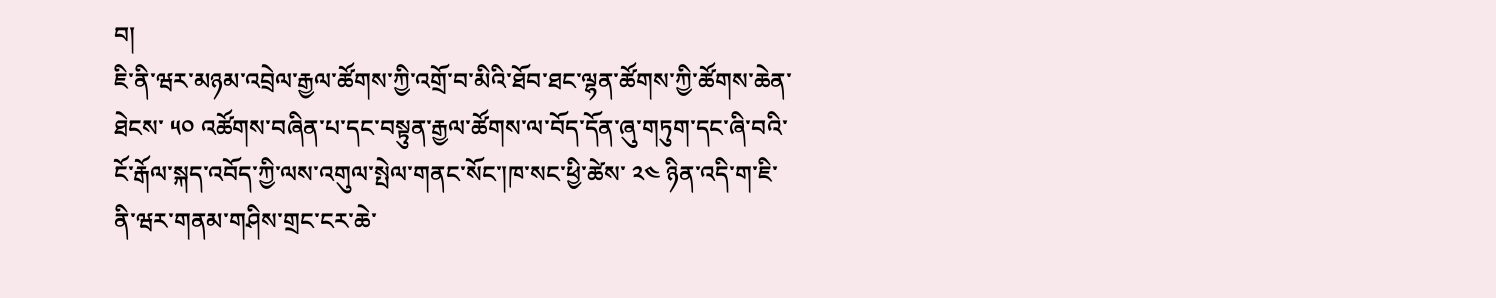བ།
ཇི་ནི་ཝར་མཉམ་འབྲེལ་རྒྱལ་ཚོགས་ཀྱི་འགྲོ་བ་མིའི་ཐོབ་ཐང་ལྷན་ཚོགས་ཀྱི་ཚོགས་ཆེན་ཐེངས་ ༥༠ འཚོགས་བཞིན་པ་དང་བསྟུན་རྒྱལ་ཚོགས་ལ་བོད་དོན་ཞུ་གཏུག་དང་ཞི་བའི་ངོ་རྒོལ་སྐད་འབོད་ཀྱི་ལས་འགུལ་སྤེལ་གནང་སོང་།ཁ་སང་ཕྱི་ཚེས་ ༢༤ ཉིན་འདི་ག་ཇི་ནི་ཝར་གནམ་གཤིས་གྲང་ངར་ཆེ་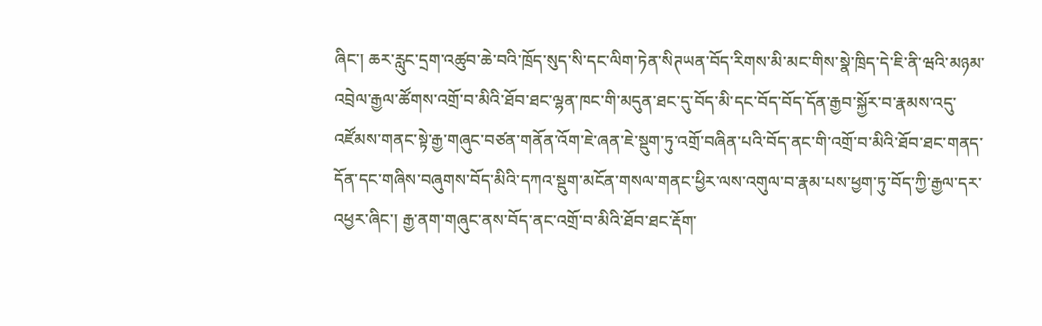ཞིང་། ཆར་རླུང་དྲག་འཚུབ་ཆེ་བའི་ཁྲོད་སུད་སི་དང་ལིག་ཏེན་སིཊཡན་བོད་རིགས་མི་མང་གིས་སྣེ་ཁྲིད་དེ་ཇི་ནི་ཝའི་མཉམ་འབྲེལ་རྒྱལ་ཚོགས་འགྲོ་བ་མིའི་ཐོབ་ཐང་ལྷན་ཁང་གི་མདུན་ཐང་དུ་བོད་མི་དང་བོད་བོད་དོན་རྒྱབ་སྐྱོར་བ་རྣམས་འདུ་འཛོམས་གནང་སྟེ་རྒྱ་གཞུང་བཙན་གནོན་འོག་ཇེ་ཞན་ཇེ་སྡུག་ཏུ་འགྲོ་བཞིན་པའི་བོད་ནང་གི་འགྲོ་བ་མིའི་ཐོབ་ཐང་གནད་དོན་དང་གཞིས་བཞུགས་བོད་མིའི་དཀའ་སྡུག་མངོན་གསལ་གནང་ཕྱིར་ལས་འགུལ་བ་རྣམ་པས་ཕྱག་ཏུ་བོད་ཀྱི་རྒྱལ་དར་འཕྱར་ཞིང་། རྒྱ་ནག་གཞུང་ནས་བོད་ནང་འགྲོ་བ་མིའི་ཐོབ་ཐང་རྡོག་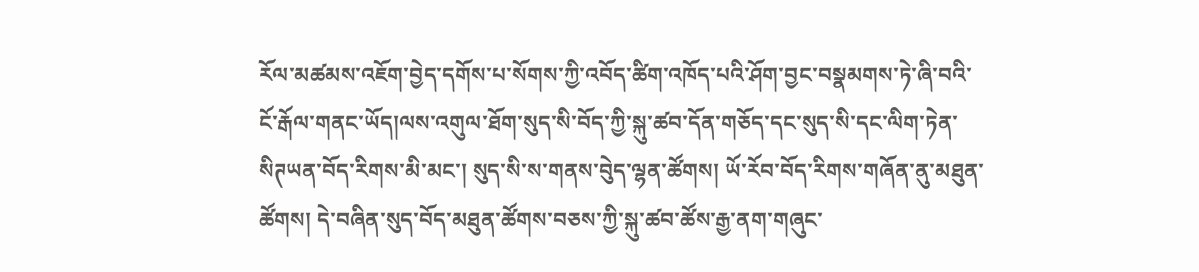རོལ་མཚམས་འཇོག་བྱེད་དགོས་པ་སོགས་ཀྱི་འབོད་ཚིག་འཁོད་པའི་ཤོག་བྱང་བསྣམགས་ཏེ་ཞི་བའི་ངོ་རྒོལ་གནང་ཡོད།ལས་འགུལ་ཐོག་སུད་སི་བོད་ཀྱི་སྐུ་ཚབ་དོན་གཅོད་དང་སུད་སི་དང་ལིག་ཏེན་སིཊཡན་བོད་རིགས་མི་མང་། སུད་སི་ས་གནས་བེུད་ལྷན་ཚོགས། ཡོ་རོབ་བོད་རིགས་གཞོན་ནུ་མཐུན་ཚོགས། དེ་བཞིན་སུད་བོད་མཐུན་ཚོགས་བཅས་ཀྱི་སྐུ་ཚབ་ཚོས་རྒྱ་ནག་གཞུང་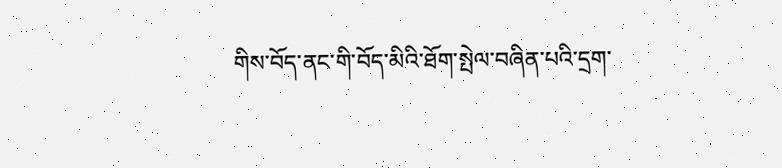གིས་བོད་ནང་གི་བོད་མིའི་ཐོག་སྤེལ་བཞིན་པའི་དྲག་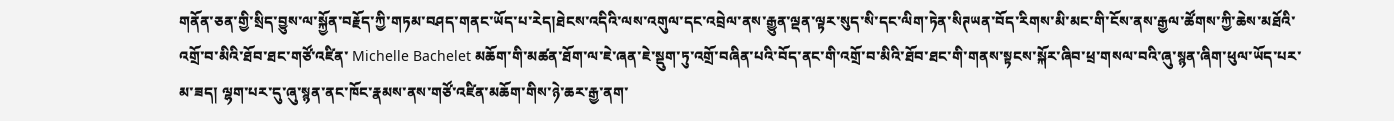གནོན་ཅན་གྱི་སྲིད་བྱུས་ལ་སྐྱོན་བརྗོད་ཀྱི་གཏམ་བཤད་གནང་ཡོད་པ་རེད།ཐེངས་འདིའི་ལས་འགུལ་དང་འབྲེལ་ནས་རྒྱུན་ལྡན་ལྟར་སུད་སི་དང་ལིག་ཏེན་སིཊཡན་བོད་རིགས་མི་མང་གི་ངོས་ནས་རྒྱལ་ཚོགས་ཀྱི་ཆེས་མཐོའི་འགྲོ་བ་མིའི་ཐོབ་ཐང་གཙོ་འཛིན་ Michelle Bachelet མཆོག་གི་མཚན་ཐོག་ལ་ཇེ་ཞན་ཇེ་སྡུག་ཏུ་འགྲོ་བཞིན་པའི་བོད་ནང་གི་འགྲོ་བ་མིའི་ཐོབ་ཐང་གི་གནས་སྟངས་སྐོར་ཞིབ་ཕྲ་གསལ་བའི་ཞུ་སྙན་ཞིག་ཕུལ་ཡོད་པར་མ་ཟད། ལྷག་པར་དུ་ཞུ་སྙན་ནང་ཁོང་རྣམས་ནས་གཙོ་འཛིན་མཆོག་གིས་ཉེ་ཆར་རྒྱ་ནག་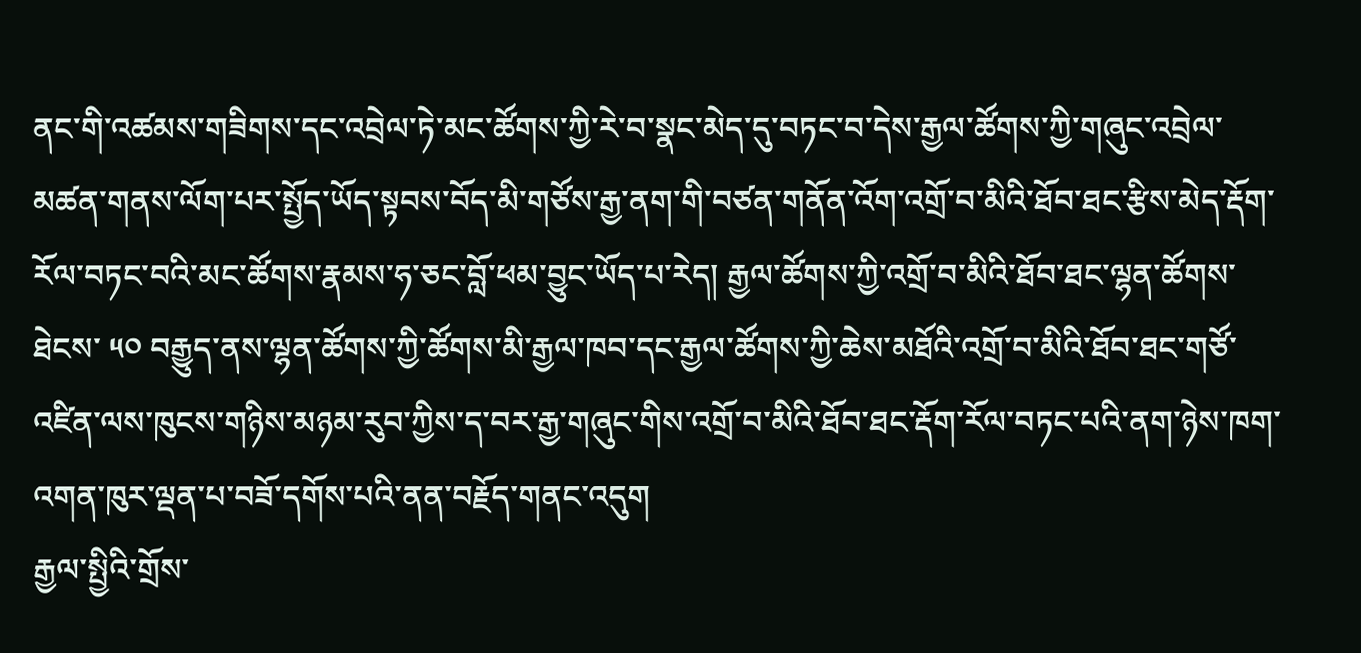ནང་གི་འཚམས་གཟིགས་དང་འབྲེལ་ཏེ་མང་ཚོགས་ཀྱི་རེ་བ་སྣང་མེད་དུ་བཏང་བ་དེས་རྒྱལ་ཚོགས་ཀྱི་གཞུང་འབྲེལ་མཚན་གནས་ལོག་པར་སྤྱོད་ཡོད་སྟབས་བོད་མི་གཙོས་རྒྱ་ནག་གི་བཙན་གནོན་འོག་འགྲོ་བ་མིའི་ཐོབ་ཐང་རྩིས་མེད་རྡོག་རོལ་བཏང་བའི་མང་ཚོགས་རྣམས་ཧ་ཅང་བློ་ཕམ་བྱུང་ཡོད་པ་རེད། རྒྱལ་ཚོགས་ཀྱི་འགྲོ་བ་མིའི་ཐོབ་ཐང་ལྷན་ཚོགས་ཐེངས་ ༥༠ བརྒྱུད་ནས་ལྷན་ཚོགས་ཀྱི་ཚོགས་མི་རྒྱལ་ཁབ་དང་རྒྱལ་ཚོགས་ཀྱི་ཆེས་མཐོའི་འགྲོ་བ་མིའི་ཐོབ་ཐང་གཙོ་འཛིན་ལས་ཁུངས་གཉིས་མཉམ་རུབ་ཀྱིས་ད་བར་རྒྱ་གཞུང་གིས་འགྲོ་བ་མིའི་ཐོབ་ཐང་རྡོག་རོལ་བཏང་པའི་ནག་ཉེས་ཁག་འགན་ཁུར་ལྡན་པ་བཟོ་དགོས་པའི་ནན་བརྗོད་གནང་འདུག
རྒྱལ་སྤྱིའི་གྲོས་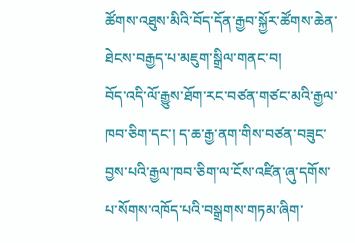ཚོགས་འཐུས་མིའི་བོད་དོན་རྒྱབ་སྐྱོར་ཚོགས་ཆེན་ཐེངས་བརྒྱད་པ་མཇུག་སྒྲིལ་གནང་བ།
བོད་འདི་ལོ་རྒྱུས་ཐོག་རང་བཙན་གཙང་མའི་རྒྱལ་ཁབ་ཅིག་དང་། ད་ཆ་རྒྱ་ནག་གིས་བཙན་བཟུང་བྱས་པའི་རྒྱལ་ཁབ་ཅིག་ལ་ངོས་འཛིན་ཞུ་དགོས་པ་སོགས་འཁོད་པའི་བསྒྲགས་གཏམ་ཞིག་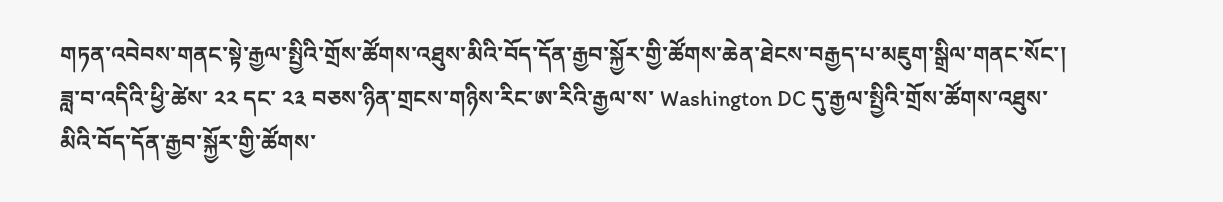གཏན་འབེབས་གནང་སྟེ་རྒྱལ་སྤྱིའི་གྲོས་ཚོགས་འཐུས་མིའི་བོད་དོན་རྒྱབ་སྐྱོར་གྱི་ཚོགས་ཆེན་ཐེངས་བརྒྱད་པ་མཇུག་སྒྲིལ་གནང་སོང་། ཟླ་བ་འདིའི་ཕྱི་ཚེས་ ༢༢ དང་ ༢༣ བཅས་ཉིན་གྲངས་གཉིས་རིང་ཨ་རིའི་རྒྱལ་ས་ Washington DC དུ་རྒྱལ་སྤྱིའི་གྲོས་ཚོགས་འཐུས་མིའི་བོད་དོན་རྒྱབ་སྐྱོར་གྱི་ཚོགས་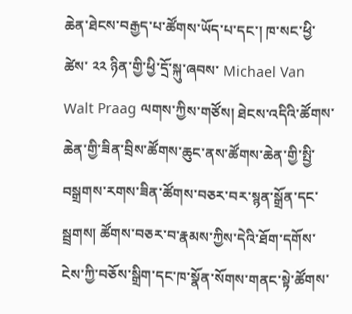ཆེན་ཐེངས་བརྒྱད་པ་ཚོགས་ཡོད་པ་དང་། ཁ་སང་ཕྱི་ཚེས་ ༢༢ ཉིན་གྱི་ཕྱི་དྲོ་སྐུ་ཞབས་ Michael Van Walt Praag ལགས་ཀྱིས་གཙོས། ཐེངས་འདིའི་ཚོགས་ཆེན་གྱི་ཟིན་བྲིས་ཚོགས་ཆུང་ནས་ཚོགས་ཆེན་གྱི་སྤྱི་བསྒྲགས་རགས་ཟིན་ཚོགས་བཅར་བར་སྙན་སྒྲོན་དང་སྦྲགས། ཚོགས་བཅར་བ་རྣམས་ཀྱིས་དེའི་ཐོག་དགོས་ངེས་ཀྱི་བཅོས་སྒྲིག་དང་ཁ་སྣོན་སོགས་གནང་སྟེ་ཚོགས་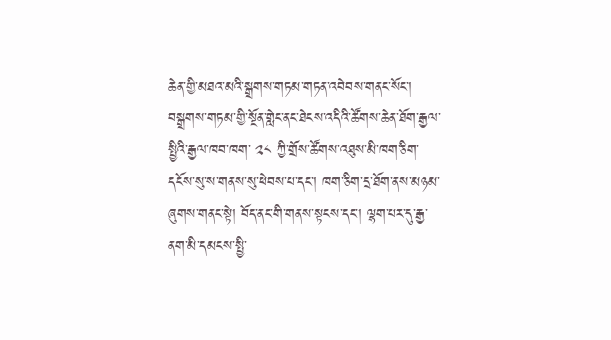ཆེན་གྱི་མཐའ་མའི་སྒྲགས་གཏམ་གཏན་འབེབས་གནང་སོང་། བསྒྲགས་གཏམ་གྱི་སྔོན་གླེང་ནང་ཐེངས་འདིའི་ཚོགས་ཆེན་ཐོག་རྒྱལ་སྤྱིའི་རྒྱལ་ཁབ་ཁག་ ༢༨ ཀྱི་གྲོས་ཚོགས་འཐུས་མི་ཁག་ཅིག་དངོས་སུ་ས་གནས་སུ་ཕེབས་པ་དང་། ཁག་ཅིག་དྲ་ཐོག་ནས་མཉམ་ཞུགས་གནང་སྟེ། བོད་ནང་གི་གནས་སྟངས་དང་། ལྷག་པར་དུ་རྒྱ་ནག་མི་དམངས་སྤྱི་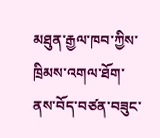མཐུན་རྒྱལ་ཁབ་ཀྱིས་ཁྲིམས་འགལ་ཐོག་ནས་བོད་བཙན་བཟུང་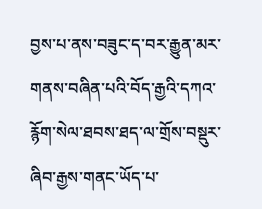བྱས་པ་ནས་བཟུང་ད་བར་རྒྱུན་མར་གནས་བཞིན་པའི་བོད་རྒྱའི་དཀའ་རྙོག་སེལ་ཐབས་ཐད་ལ་གྲོས་བསྡུར་ཞིབ་རྒྱས་གནང་ཡོད་པ་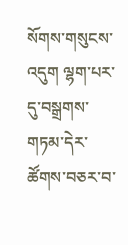སོགས་གསུངས་འདུག ལྷག་པར་དུ་བསྒྲགས་གཏམ་དེར་ཚོགས་བཅར་བ་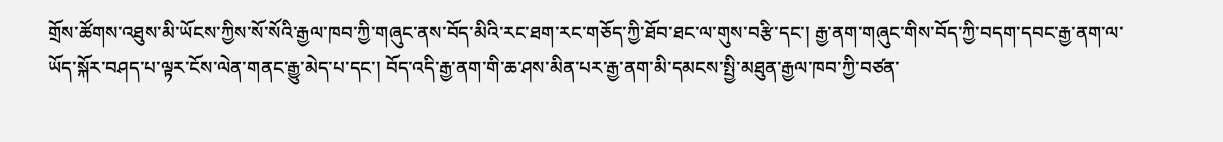གྲོས་ཚོགས་འཐུས་མི་ཡོངས་ཀྱིས་སོ་སོའི་རྒྱལ་ཁབ་ཀྱི་གཞུང་ནས་བོད་མིའི་རང་ཐག་རང་གཅོད་ཀྱི་ཐོབ་ཐང་ལ་གུས་བརྩི་དང་། རྒྱ་ནག་གཞུང་གིས་བོད་ཀྱི་བདག་དབང་རྒྱ་ནག་ལ་ཡོད་སྐོར་བཤད་པ་ལྟར་ངོས་ལེན་གནང་རྒྱུ་མེད་པ་དང་། བོད་འདི་རྒྱ་ནག་གི་ཆ་ཤས་མིན་པར་རྒྱ་ནག་མི་དམངས་སྤྱི་མཐུན་རྒྱལ་ཁབ་ཀྱི་བཙན་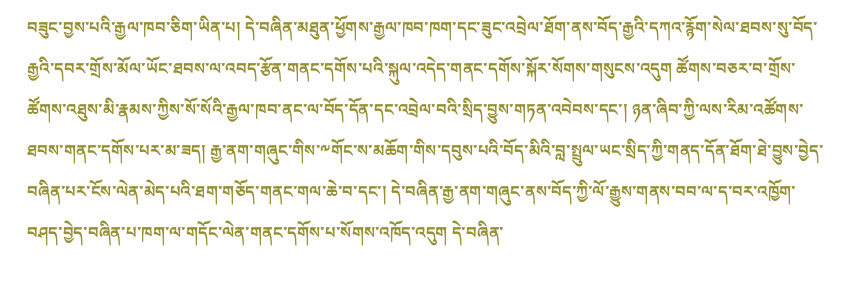བཟུང་བྱས་པའི་རྒྱལ་ཁབ་ཅིག་ཡིན་པ། དེ་བཞིན་མཐུན་ཕྱོགས་རྒྱལ་ཁབ་ཁག་དང་ཟུང་འབྲེལ་ཐོག་ནས་བོད་རྒྱའི་དཀའ་རྙོག་སེལ་ཐབས་སུ་བོད་རྒྱའི་དབར་གྲོས་མོལ་ཡོང་ཐབས་ལ་འབད་རྩོན་གནང་དགོས་པའི་སྐུལ་འདེད་གནང་དགོས་སྐོར་སོགས་གསུངས་འདུག ཚོགས་བཅར་བ་གྲོས་ཚོགས་འཐུས་མི་རྣམས་ཀྱིས་སོ་སོའི་རྒྱལ་ཁབ་ནང་ལ་བོད་དོན་དང་འབྲེལ་བའི་སྲིད་བྱུས་གཏན་འབེབས་དང་། ཉན་ཞིབ་ཀྱི་ལས་རིམ་འཚོགས་ཐབས་གནང་དགོས་པར་མ་ཟད། རྒྱ་ནག་གཞུང་གིས་༸གོང་ས་མཆོག་གིས་དབུས་པའི་བོད་མིའི་བླ་སྤྲུལ་ཡང་སྲིད་ཀྱི་གནད་དོན་ཐོག་ཐེ་བྱུས་བྱེད་བཞིན་པར་ངོས་ལེན་མེད་པའི་ཐག་གཅོད་གནང་གལ་ཆེ་བ་དང་། དེ་བཞིན་རྒྱ་ནག་གཞུང་ནས་བོད་ཀྱི་ལོ་རྒྱུས་གནས་བབ་ལ་ད་བར་འཁྱོག་བཤད་བྱེད་བཞིན་པ་ཁག་ལ་གདོང་ལེན་གནང་དགོས་པ་སོགས་འཁོད་འདུག དེ་བཞིན་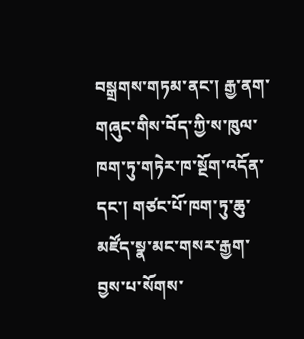བསྒྲགས་གཏམ་ནང་། རྒྱ་ནག་གཞུང་གིས་བོད་ཀྱི་ས་ཁུལ་ཁག་ཏུ་གཏེར་ཁ་སྔོག་འདོན་དང་། གཙང་པོ་ཁག་ཏུ་ཆུ་མཛོད་སྣ་མང་གསར་རྒྱག་བྱས་པ་སོགས་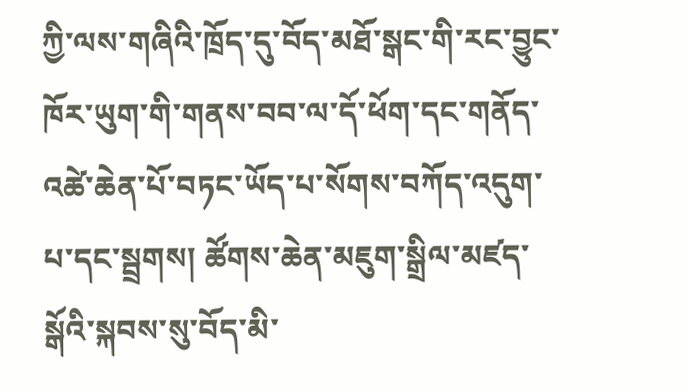ཀྱི་ལས་གཞིའི་ཁྲོད་དུ་བོད་མཐོ་སྒང་གི་རང་བྱུང་ཁོར་ཡུག་གི་གནས་བབ་ལ་དོ་ཕོག་དང་གནོད་འཚེ་ཆེན་པོ་བཏང་ཡོད་པ་སོགས་བཀོད་འདུག་པ་དང་སྦྲགས། ཚོགས་ཆེན་མཇུག་སྒྲིལ་མཛད་སྒོའི་སྐབས་སུ་བོད་མི་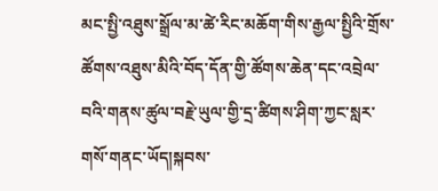མང་སྤྱི་འཐུས་སྒྲོལ་མ་ཚེ་རིང་མཆོག་གིས་རྒྱལ་སྤྱིའི་གྲོས་ཚོགས་འཐུས་མིའི་བོད་དོན་གྱི་ཚོགས་ཆེན་དང་འབྲེལ་བའི་གནས་ཚུལ་བརྗེ་ཡུལ་གྱི་དྲ་ཚིགས་ཤིག་ཀྱང་སླར་གསོ་གནང་ཡོད།སྐབས་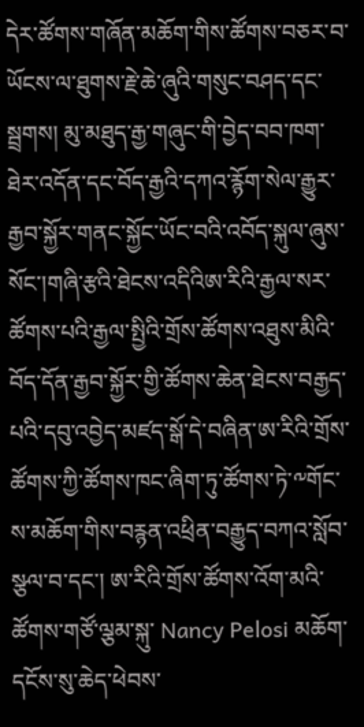དེར་ཚོགས་གཞོན་མཆོག་གིས་ཚོགས་བཅར་བ་ཡོངས་ལ་ཐུགས་རྗེ་ཆེ་ཞུའི་གསུང་བཤད་དང་སྦྲགས། མུ་མཐུད་རྒྱ་གཞུང་གི་བྱེད་བབ་ཁག་ཐེར་འདོན་དང་བོད་རྒྱའི་དཀའ་རྙོག་སེལ་རྒྱུར་རྒྱབ་སྐྱོར་གནང་སྐྱོང་ཡོང་བའི་འབོད་སྐུལ་ཞུས་སོང་།གཞི་རྩའི་ཐེངས་འདིའིཨ་རིའི་རྒྱལ་སར་ཚོགས་པའི་རྒྱལ་སྤྱིའི་གྲོས་ཚོགས་འཐུས་མིའི་བོད་དོན་རྒྱབ་སྐྱོར་གྱི་ཚོགས་ཆེན་ཐེངས་བརྒྱད་པའི་དབུ་འབྱེད་མཛད་སྒོ་དེ་བཞིན་ཨ་རིའི་གྲོས་ཚོགས་ཀྱི་ཚོགས་ཁང་ཞིག་ཏུ་ཚོགས་ཏེ་༸གོང་ས་མཆོག་གིས་བརྙན་འཕྲིན་བརྒྱུད་བཀའ་སློབ་སྩལ་བ་དང་། ཨ་རིའི་གྲོས་ཚོགས་འོག་མའི་ཚོགས་གཙོ་ལྕམ་སྐུ་ Nancy Pelosi མཆོག་དངོས་སུ་ཆེད་ཕེབས་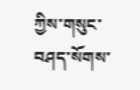ཀྱིས་གསུང་བཤད་སོགས་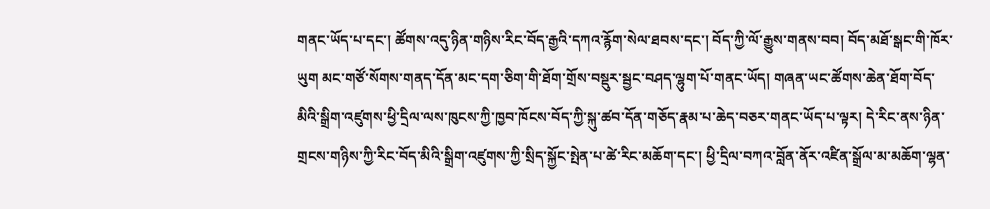གནང་ཡོད་པ་དང་། ཚོགས་འདུ་ཉིན་གཉིས་རིང་བོད་རྒྱའི་དཀའ་རྙོག་སེལ་ཐབས་དང་། བོད་ཀྱི་ལོ་རྒྱུས་གནས་བབ། བོད་མཐོ་སྒང་གི་ཁོར་ཡུག མང་གཙོ་སོགས་གནད་དོན་མང་དག་ཅིག་གི་ཐོག་གྲོས་བསྡུར་སྦྱང་བཤད་ལྷུག་པོ་གནང་ཡོད། གཞན་ཡང་ཚོགས་ཆེན་ཐོག་བོད་མིའི་སྒྲིག་འཛུགས་ཕྱི་དྲིལ་ལས་ཁུངས་ཀྱི་ཁྱབ་ཁོངས་བོད་ཀྱི་སྐུ་ཚབ་དོན་གཅོད་རྣམ་པ་ཆེད་བཅར་གནང་ཡོད་པ་ལྟར། དེ་རིང་ནས་ཉིན་གྲངས་གཉིས་ཀྱི་རིང་བོད་མིའི་སྒྲིག་འཛུགས་ཀྱི་སྲིད་སྐྱོང་སྤེན་པ་ཚེ་རིང་མཆོག་དང་། ཕྱི་དྲིལ་བཀའ་བློན་ནོར་འཛིན་སྒྲོལ་མ་མཆོག་ལྷན་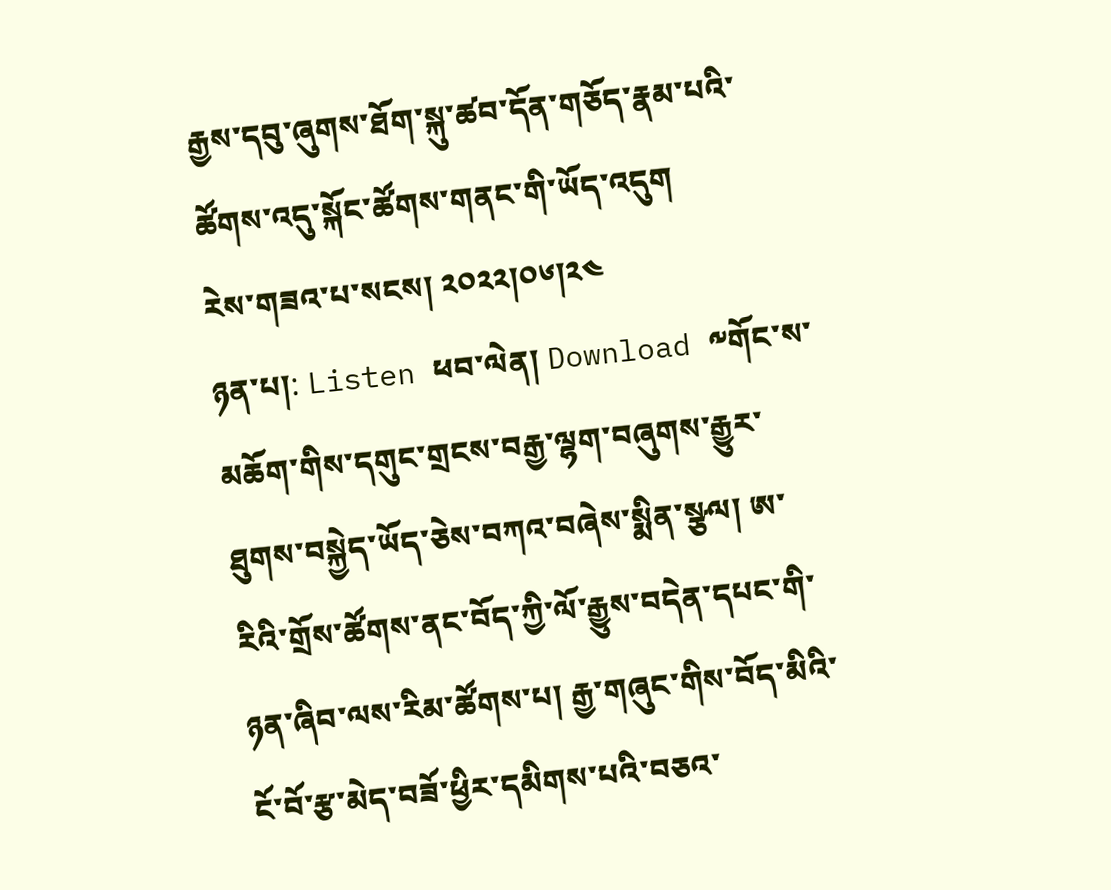རྒྱས་དབུ་ཞུགས་ཐོག་སྐུ་ཚབ་དོན་གཅོད་རྣམ་པའི་ཚོགས་འདུ་སྐོང་ཚོགས་གནང་གི་ཡོད་འདུག
རེས་གཟའ་པ་སངས། ༢༠༢༢།༠༦།༢༤
ཉན་པ།: Listen ཕབ་ལེན། Download ༸གོང་ས་མཆོག་གིས་དགུང་གྲངས་བརྒྱ་ལྷག་བཞུགས་རྒྱུར་ཐུགས་བསྐྱེད་ཡོད་ཅེས་བཀའ་བཞེས་སྨིན་སྩལ། ཨ་རིའི་གྲོས་ཚོགས་ནང་བོད་ཀྱི་ལོ་རྒྱུས་བདེན་དཔང་གི་ཉན་ཞིབ་ལས་རིམ་ཚོགས་པ། རྒྱ་གཞུང་གིས་བོད་མིའི་ངོ་བོ་རྩ་མེད་བཟོ་ཕྱིར་དམིགས་པའི་བཅའ་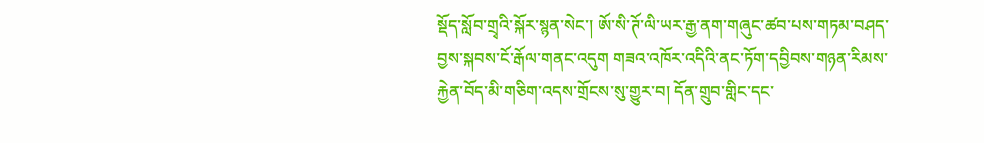སྡོད་སློབ་གྲྭའི་སྐོར་སྙན་སེང་། ཨོ་སི་ཊོ་ལི་ཡར་རྒྱ་ནག་གཞུང་ཚབ་པས་གཏམ་བཤད་བྱས་སྐབས་ངོ་རྒོལ་གནང་འདུག གཟའ་འཁོར་འདིའི་ནང་ཏོག་དབྱིབས་གཉན་རིམས་རྐྱེན་བོད་མི་གཅིག་འདས་གྲོངས་སུ་གྱུར་བ། དོན་གྲུབ་གླིང་དང་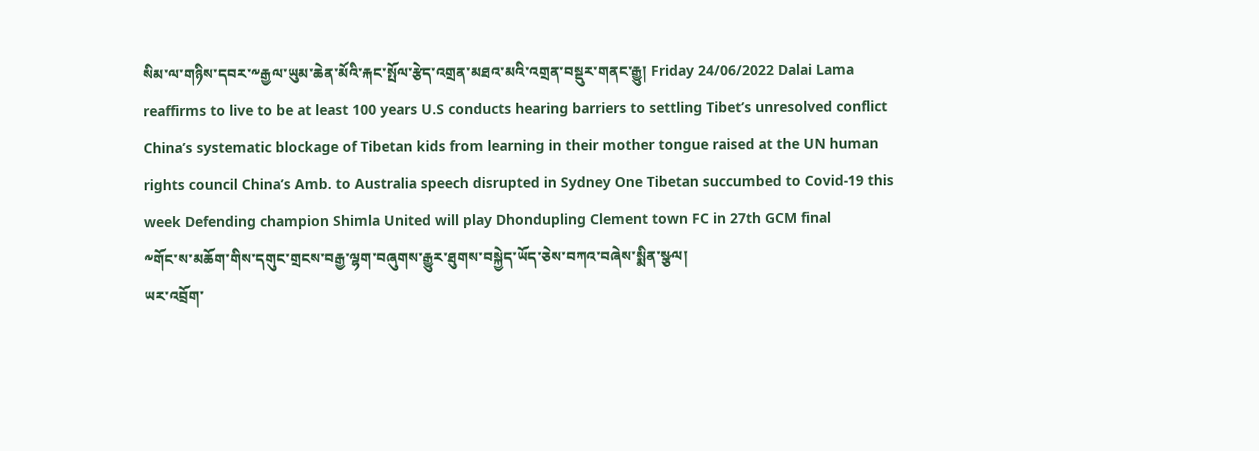སིམ་ལ་གཉིས་དབར་༸རྒྱལ་ཡུམ་ཆེན་མོའི་རྐང་སྤོལ་རྩེད་འགྲན་མཐའ་མའི་འགྲན་བསྡུར་གནང་རྒྱུ། Friday 24/06/2022 Dalai Lama reaffirms to live to be at least 100 years U.S conducts hearing barriers to settling Tibet’s unresolved conflict China’s systematic blockage of Tibetan kids from learning in their mother tongue raised at the UN human rights council China’s Amb. to Australia speech disrupted in Sydney One Tibetan succumbed to Covid-19 this week Defending champion Shimla United will play Dhondupling Clement town FC in 27th GCM final
༸གོང་ས་མཆོག་གིས་དགུང་གྲངས་བརྒྱ་ལྷག་བཞུགས་རྒྱུར་ཐུགས་བསྐྱེད་ཡོད་ཅེས་བཀའ་བཞེས་སྨིན་སྩལ།
ཡར་འབྲོག་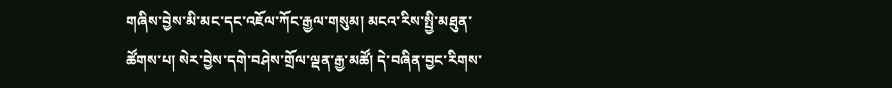གཞིས་བྱེས་མི་མང་དང་འཇོལ་ཀོང་རྒྱལ་གསུམ། མངའ་རིས་སྤྱི་མཐུན་ཚོགས་པ། སེར་བྱེས་དགེ་བཤེས་གྲོལ་ལྡན་རྒྱ་མཚོ། དེ་བཞིན་བྱང་རིགས་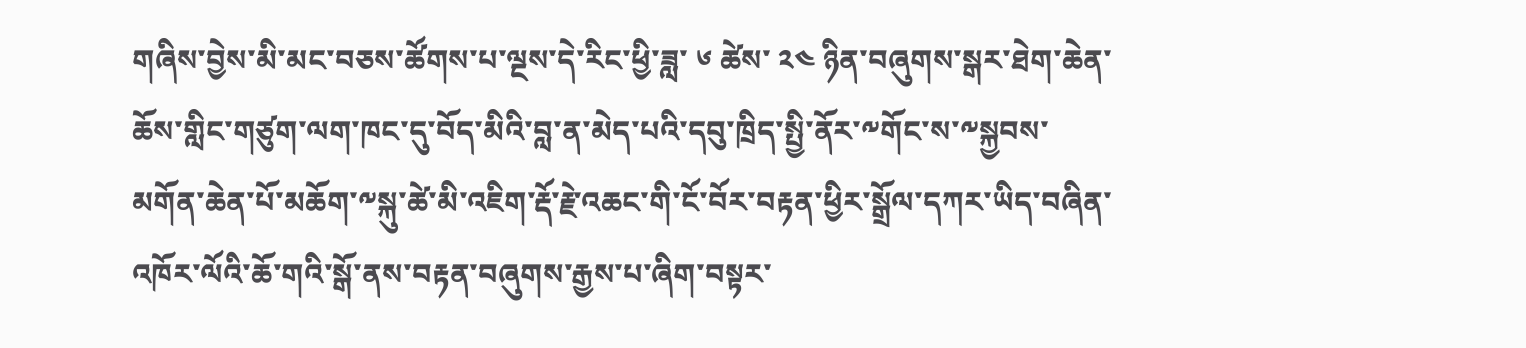གཞིས་བྱེས་མི་མང་བཅས་ཚོགས་པ་ལྔས་དེ་རིང་ཕྱི་ཟླ་ ༦ ཚེས་ ༢༤ ཉིན་བཞུགས་སྒར་ཐེག་ཆེན་ཆོས་གླིང་གཙུག་ལག་ཁང་དུ་བོད་མིའི་བླ་ན་མེད་པའི་དབུ་ཁྲིད་སྤྱི་ནོར་༸གོང་ས་༸སྐྱབས་མགོན་ཆེན་པོ་མཆོག་༸སྐུ་ཚེ་མི་འཇིག་རྡོ་རྗེ་འཆང་གི་ངོ་བོར་བརྟན་ཕྱིར་སྒྲོལ་དཀར་ཡིད་བཞིན་འཁོར་ལོའི་ཆོ་གའི་སྒོ་ནས་བརྟན་བཞུགས་རྒྱས་པ་ཞིག་བསྟར་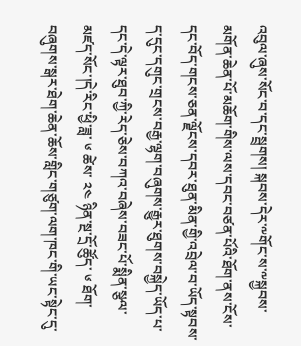འབུལ་ཞུས་སོང་བ་དང་སྦྲགས། སྐབས་དེར་༸གོང་ས་༸སྐྱབས་མགོན་ཆེན་པོ་མཆོག་གིས་ལས་དབང་བཙན་པོའི་ཐོག་ནས་ངོས་དང་བོད་གངས་ཅན་ལྗོངས་དབར་ཐུན་མིན་གྱི་འབྲེལ་བ་ཡོད་སྟབས་ད་དུང་དགུང་གྲངས་བརྒྱ་ལྷག་བཞུགས་རྒྱུར་ཐུགས་བསྐྱེད་ཡོད་པ་དང་དེ་ལྟར་ཐུབ་ཀྱི་རེད་ཅེས་བཀའ་བཞེས་བཟང་པོ་སྨིན་སྩལ་མཛད་སོང་།དེ་རིང་ཕྱི་ཟླ་ ༦ ཚེས་ ༢༤ ཉིན་སྔ་དྲོ་ཚོུད་ ༦ ཐོག་བཞུགས་སྒར་ཐེག་ཆེན་ཆོས་གླིང་གཙུག་ལག་ཁང་གི་ཡང་སྟེང་དུ་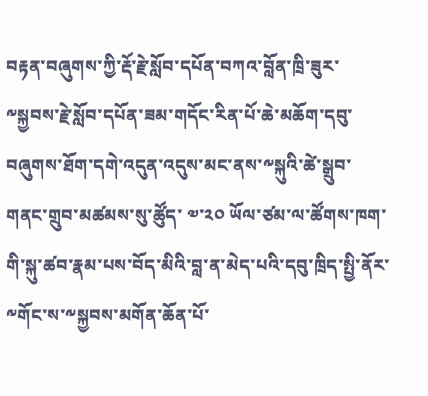བརྟན་བཞུགས་ཀྱི་རྡོ་རྗེ་སློབ་དཔོན་བཀའ་བློན་ཁྲི་ཟུར་༸སྐྱབས་རྗེ་སློབ་དཔོན་ཟམ་གདོང་རིན་པོ་ཆེ་མཆོག་དབུ་བཞུགས་ཐོག་དགེ་འདུན་འདུས་མང་ནས་༸སྐུའི་ཚེ་སྒྲུབ་གནང་གྲུབ་མཚམས་སུ་ཚོུད་ ༧་༢༠ ཡོལ་ཙམ་ལ་ཚོགས་ཁག་གི་སྐུ་ཚབ་རྣམ་པས་བོད་མིའི་བླ་ན་མེད་པའི་དབུ་ཁྲིད་སྤྱི་ནོར་༸གོང་ས་༸སྐྱབས་མགོན་ཆོན་པོ་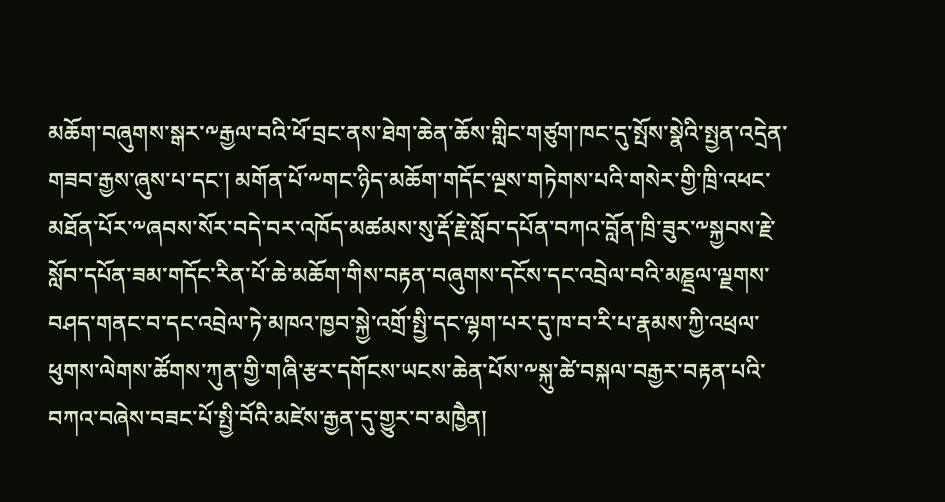མཆོག་བཞུགས་སྒར་༸རྒྱལ་བའི་ཕོ་བྲང་ནས་ཐེག་ཆེན་ཆོས་གླིང་གཙུག་ཁང་དུ་སྤོས་སྣེའི་སྤྱན་འདྲེན་གཟབ་རྒྱས་ཞུས་པ་དང་། མགོན་པོ་༸གང་ཉིད་མཆོག་གདོང་ལྔས་གཏེགས་པའི་གསེར་གྱི་ཁྲི་འཕང་མཐོན་པོར་༸ཞབས་སོར་བདེ་བར་འཁོད་མཚམས་སུ་རྡོ་རྗེ་སློབ་དཔོན་བཀའ་བློན་ཁྲི་ཟུར་༸སྐྱབས་རྗེ་སློབ་དཔོན་ཟམ་གདོང་རིན་པོ་ཆེ་མཆོག་གིས་བརྟན་བཞུགས་དངོས་དང་འབྲེལ་བའི་མཎྡྲལ་ལྗགས་བཤད་གནང་བ་དང་འབྲེལ་ཏེ་མཁའ་ཁྱབ་སྐྱེ་འགྲོ་སྤྱི་དང་ལྷག་པར་དུ་ཁ་བ་རི་པ་རྣམས་ཀྱི་འཕྲལ་ཕུགས་ལེགས་ཚོགས་ཀུན་གྱི་གཞི་རྩར་དགོངས་ཡངས་ཆེན་པོས་༸སྐུ་ཚེ་བསྐལ་བརྒྱར་བརྟན་པའི་བཀའ་བཞེས་བཟང་པོ་སྤྱི་བོའི་མཛེས་རྒྱན་དུ་གྱུར་བ་མཁྱཻན།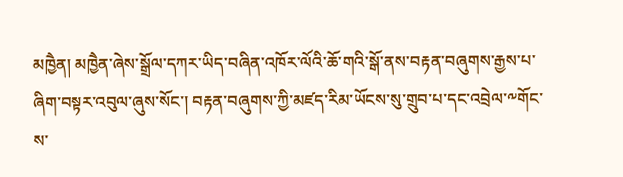མཁྱཻན། མཁྱཻན་ཞེས་སྒྲོལ་དཀར་ཡིད་བཞིན་འཁོར་ལོའི་ཆོ་གའི་སྒོ་ནས་བརྟན་བཞུགས་རྒྱས་པ་ཞིག་བསྟར་འབུལ་ཞུས་སོང་། བརྟན་བཞུགས་ཀྱི་མཛད་རིམ་ཡོངས་སུ་གྲུབ་པ་དང་འབྲེལ་༸གོང་ས་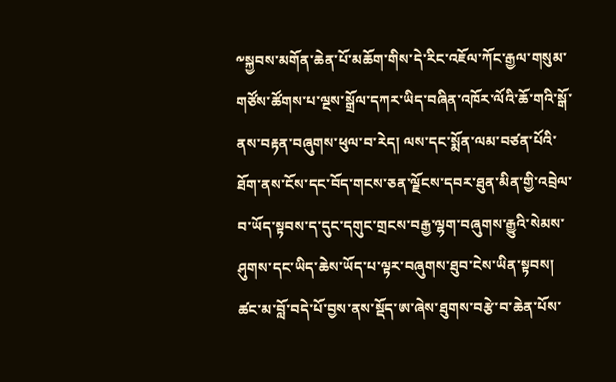༸སྐྱབས་མགོན་ཆེན་པོ་མཆོག་གིས་དེ་རིང་འཇོལ་ཀོང་རྒྱལ་གསུམ་གཙོས་ཚོགས་པ་ལྔས་སྒྲོལ་དཀར་ཡིད་བཞིན་འཁོར་ལོའི་ཆོ་གའི་སྒོ་ནས་བརྟན་བཞུགས་ཕུལ་བ་རེད། ལས་དང་སྨོན་ལམ་བཙན་པོའི་ཐོག་ནས་ངོས་དང་བོད་གངས་ཅན་ལྗོངས་དབར་ཐུན་མིན་གྱི་འབྲེལ་བ་ཡོད་སྟབས་ད་དུང་དགུང་གྲངས་བརྒྱ་ལྷག་བཞུགས་རྒྱུའི་སེམས་ཤུགས་དང་ཡིད་ཆེས་ཡོད་པ་ལྟར་བཞུགས་ཐུབ་ངེས་ཡིན་སྟབས། ཚང་མ་བློ་བདེ་པོ་བྱས་ནས་སྡོད་ཨ་ཞེས་ཐུགས་བརྩེ་བ་ཆེན་པོས་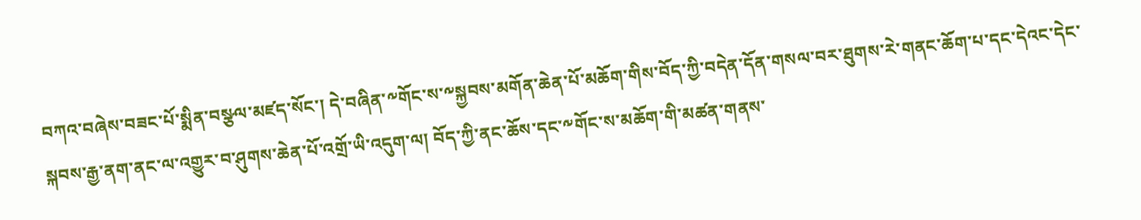བཀའ་བཞེས་བཟང་པོ་སྨིན་བསྩལ་མཛད་སོང་། དེ་བཞིན་༸གོང་ས་༸སྐྱབས་མགོན་ཆེན་པོ་མཆོག་གིས་བོད་ཀྱི་བདེན་དོན་གསལ་བར་ཐུགས་རེ་གནང་ཆོག་པ་དང་དེའང་དེང་སྐབས་རྒྱ་ནག་ནང་ལ་འགྱུར་བ་ཤུགས་ཆེན་པོ་འགྲོ་ཡི་འདུག་ལ། བོད་ཀྱི་ནང་ཆོས་དང་༸གོང་ས་མཆོག་གི་མཚན་གནས་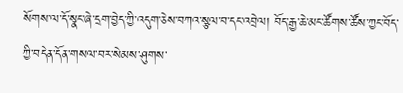སོགས་ལ་དོ་སྣང་ཞེ་དྲག་བྱེད་ཀྱི་འདུག་ཅེས་བཀའ་སྩལ་བ་དང་འབྲེལ། བོད་རྒྱ་ཆེ་མང་ཚོགས་ཚོས་ཀྱང་བོད་ཀྱི་བདེན་དོན་གསལ་བར་སེམས་ཤུགས་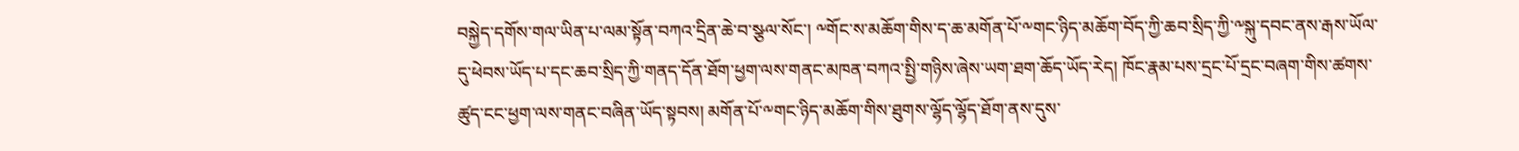བསྐྱེད་དགོས་གལ་ཡིན་པ་ལམ་སྟོན་བཀའ་དྲིན་ཆེ་བ་སྩལ་སོང་། ༸གོང་ས་མཆོག་གིས་ད་ཆ་མགོན་པོ་༸གང་ཉིད་མཆོག་བོད་ཀྱི་ཆབ་སྲིད་ཀྱི་༸སྐུ་དབང་ནས་རྒས་ཡོལ་དུ་ཕེབས་ཡོད་པ་དང་ཆབ་སྲིད་ཀྱི་གནད་དོན་ཐོག་ཕྱག་ལས་གནང་མཁན་བཀའ་སྤྱི་གཉིས་ཞེས་ཡག་ཐག་ཆོད་ཡོད་རེད། ཁོང་རྣམ་པས་དྲང་པོ་དྲང་བཞག་གིས་ཚགས་ཚུད་ངང་ཕྱག་ལས་གནང་བཞིན་ཡོད་སྟབས། མགོན་པོ་༸གང་ཉིད་མཆོག་གིས་ཐུགས་ལྷོད་ལྷོད་ཐོག་ནས་དུས་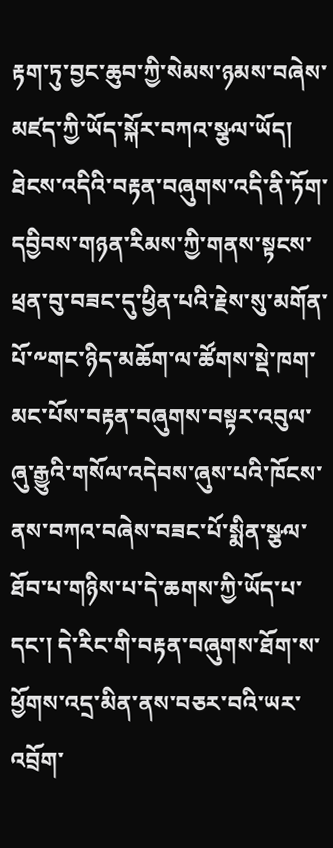རྟག་ཏུ་བྱང་ཆུབ་ཀྱི་སེམས་ཉམས་བཞེས་མཛད་ཀྱི་ཡོད་སྐོར་བཀའ་སྩལ་ཡོད། ཐེངས་འདིའི་བརྟན་བཞུགས་འདི་ནི་ཏོག་དབྱིབས་གཉན་རིམས་ཀྱི་གནས་སྟངས་ཕྲན་བུ་བཟང་དུ་ཕྱིན་པའི་རྗེས་སུ་མགོན་པོ་༸གང་ཉིད་མཆོག་ལ་ཚོགས་སྡེ་ཁག་མང་པོས་བརྟན་བཞུགས་བསྟར་འབུལ་ཞུ་རྒྱུའི་གསོལ་འདེབས་ཞུས་པའི་ཁོངས་ནས་བཀའ་བཞེས་བཟང་པོ་སྨིན་སྩལ་ཐོབ་པ་གཉིས་པ་དེ་ཆགས་ཀྱི་ཡོད་པ་དང་། དེ་རིང་གི་བརྟན་བཞུགས་ཐོག་ས་ཕྱོགས་འདྲ་མིན་ནས་བཅར་བའི་ཡར་འབྲོག་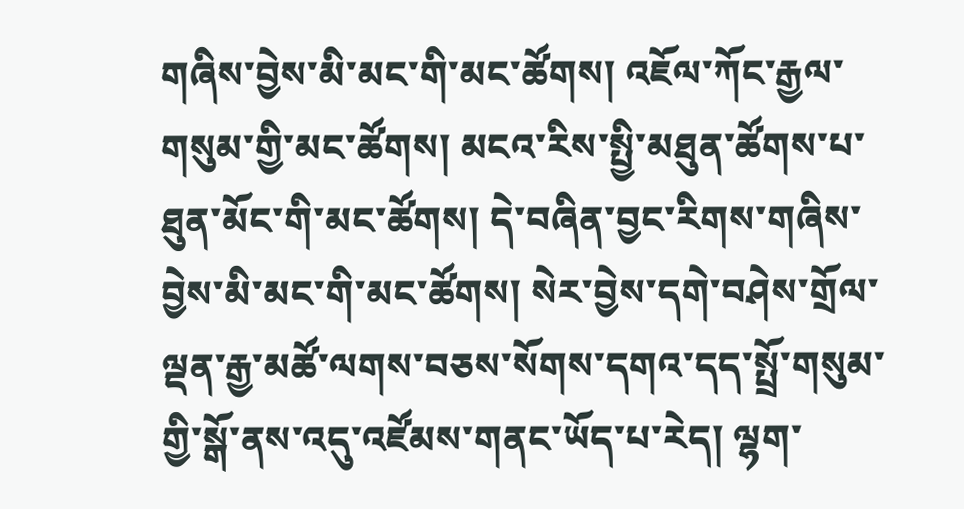གཞིས་བྱེས་མི་མང་གི་མང་ཚོགས། འཇོལ་ཀོང་རྒྱལ་གསུམ་གྱི་མང་ཚོགས། མངའ་རིས་སྤྱི་མཐུན་ཚོགས་པ་ཐུན་མོང་གི་མང་ཚོགས། དེ་བཞིན་བྱང་རིགས་གཞིས་བྱེས་མི་མང་གི་མང་ཚོགས། སེར་བྱེས་དགེ་བཤེས་གྲོལ་ལྡན་རྒྱ་མཚོ་ལགས་བཅས་སོགས་དགའ་དད་སྤྲོ་གསུམ་གྱི་སྒོ་ནས་འདུ་འཛོམས་གནང་ཡོད་པ་རེད། ལྷག་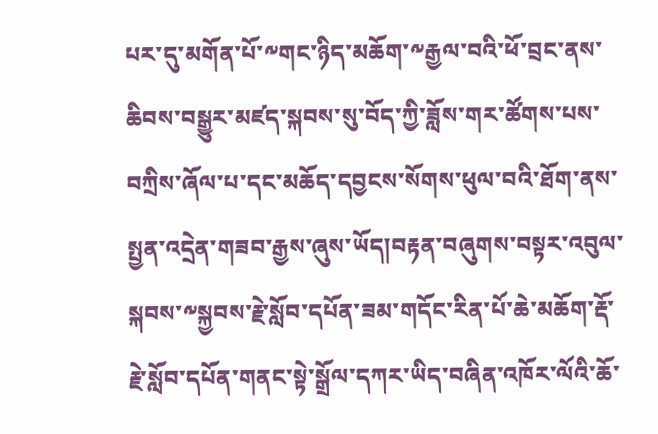པར་དུ་མགོན་པོ་༸གང་ཉིད་མཆོག་༸རྒྱལ་བའི་ཕོ་བྲང་ནས་ཆིབས་བསྒྱུར་མཛད་སྐབས་སུ་བོད་ཀྱི་ཟློས་གར་ཚོགས་པས་བཀྲིས་ཞོལ་པ་དང་མཆོད་དབྱངས་སོགས་ཕུལ་བའི་ཐོག་ནས་སྤྱན་འདྲེན་གཟབ་རྒྱས་ཞུས་ཡོད།བརྟན་བཞུགས་བསྟར་འབུལ་སྐབས་༸སྐྱབས་རྗེ་སློབ་དཔོན་ཟམ་གདོང་རིན་པོ་ཆེ་མཆོག་རྡོ་རྗེ་སློབ་དཔོན་གནང་སྟེ་སྒྲོལ་དཀར་ཡིད་བཞིན་འཁོར་ལོའི་ཆོ་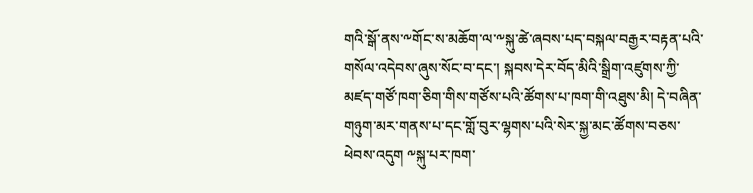གའི་སྒོ་ནས་༸གོང་ས་མཆོག་ལ་༸སྐུ་ཚེ་ཞབས་པད་བསྐལ་བརྒྱར་བརྟན་པའི་གསོལ་འདེབས་ཞུས་སོང་བ་དང་། སྐབས་དེར་བོད་མིའི་སྒྲིག་འཛུགས་ཀྱི་མཛད་གཙོ་ཁག་ཅིག་གིས་གཙོས་པའི་ཚོགས་པ་ཁག་གི་འཐུས་མི། དེ་བཞིན་གཉུག་མར་གནས་པ་དང་གློ་བུར་ལྷགས་པའི་སེར་སྐྱ་མང་ཚོགས་བཅས་ཕེབས་འདུག ༸སྐུ་པར་ཁག་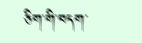ཅིག་གི་བདག་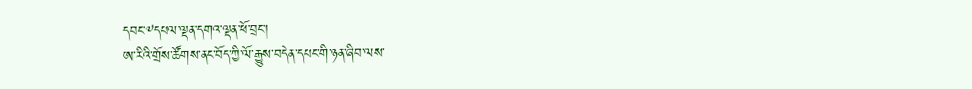དབང་༸དཔལ་ལྡན་དགའ་ལྡན་ཕོ་བྲང་།
ཨ་རིའི་གྲོས་ཚོགས་ནང་བོད་ཀྱི་ལོ་རྒྱུས་བདེན་དཔང་གི་ཉན་ཞིབ་ལས་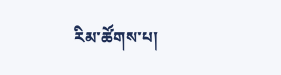རིམ་ཚོགས་པ།